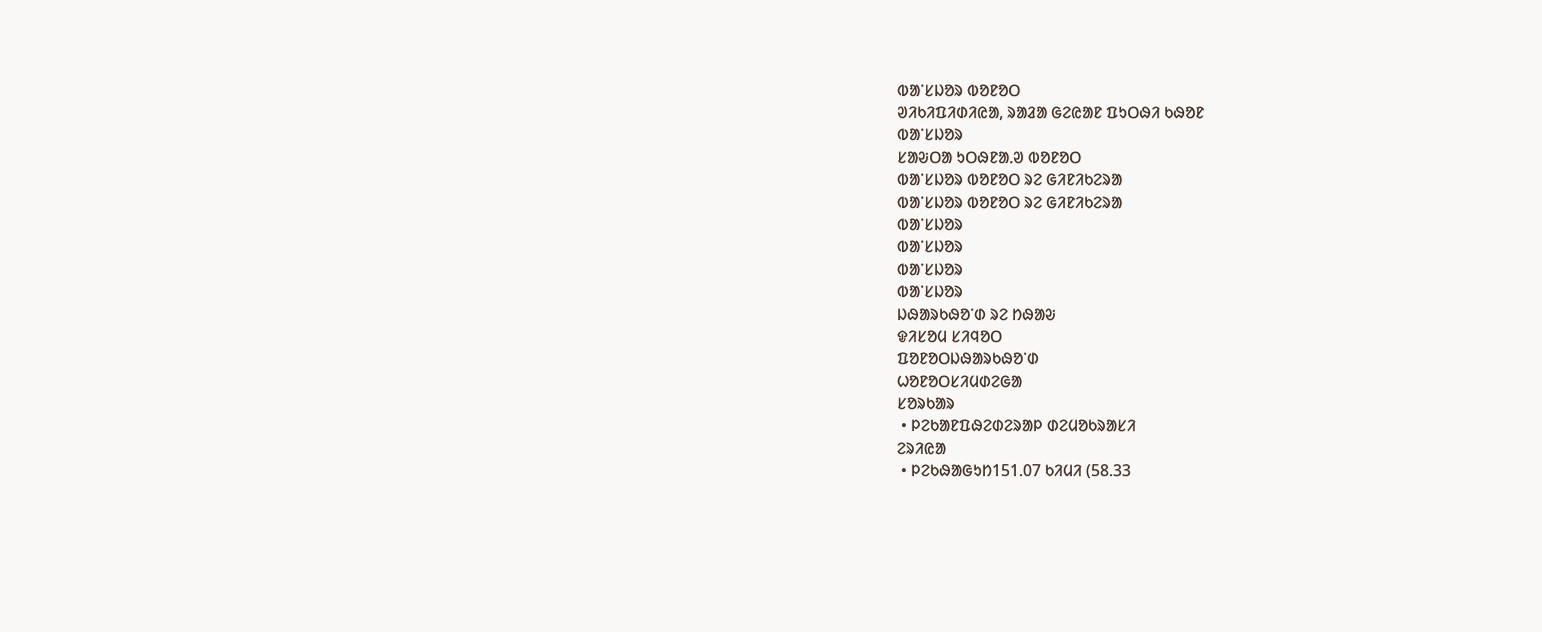ᱵᱟᱸᱥᱡᱚᱨ ᱵᱚᱱᱚᱛ
ᱣᱤᱠᱤᱯᱤᱰᱤᱭᱟ, ᱨᱟᱲᱟ ᱜᱮᱭᱟᱱ ᱯᱩᱛᱷᱤ ᱠᱷᱚᱱ
ᱵᱟᱸᱥᱡᱚᱨ
ᱥᱟᱶᱛᱟ ᱩᱛᱷᱱᱟᱹᱣ ᱵᱚᱱᱚᱛ
ᱵᱟᱸᱥᱡᱚᱨ ᱵᱚᱱᱚᱛ ᱨᱮ ᱜᱤᱱᱤᱠᱮᱨᱟ
ᱵᱟᱸᱥᱡᱚᱨ ᱵᱚᱱᱚᱛ ᱨᱮ ᱜᱤᱱᱤᱠᱮᱨᱟ
ᱵᱟᱸᱥᱡᱚᱨ
ᱵᱟᱸᱥᱡᱚᱨ
ᱵᱟᱸᱥᱡᱚᱨ
ᱵᱟᱸᱥᱡᱚᱨ
ᱡᱷᱟᱨᱠᱷᱚᱸᱰ ᱨᱮ ᱴᱷᱟᱶ
ᱫᱤᱥᱚᱢ ᱥᱤᱧᱚᱛ
ᱯᱚᱱᱚᱛᱡᱷᱟᱨᱠᱷᱚᱸᱰ
ᱦᱚᱱᱚᱛᱥᱤᱢᱰᱮᱜᱟ
ᱥᱚᱨᱠᱟᱨ
 • ᱞᱮᱠᱟᱱᱯᱷᱮᱰᱮᱨᱟᱞ ᱰᱮᱢᱚᱠᱨᱟᱥᱤ
ᱮᱨᱤᱭᱟ
 • ᱞᱮᱠᱷᱟᱜᱩᱴ151.07 ᱠᱤᱢᱤ (58.33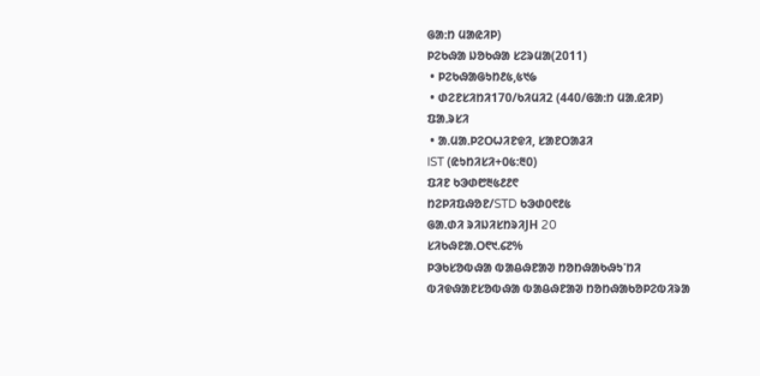ᱜᱟᱺᱴ ᱢᱟᱭᱤᱞ)
ᱞᱮᱠᱷᱟ ᱡᱚᱠᱷᱟ ᱥᱮᱨᱢᱟ(2011)
 • ᱞᱮᱠᱷᱟᱜᱩᱴ᱒᱕,᱕᱑᱙
 • ᱰᱮᱱᱥᱤᱴᱤ170/ᱠᱤᱢᱤ2 (440/ᱜᱟᱺᱴ ᱢᱟᱹᱭᱤᱞ)
ᱯᱟᱹᱨᱥᱤ
 • ᱟᱹᱢᱟᱹᱞᱮᱛᱦᱤᱱᱫᱤ, ᱥᱟᱱᱛᱟᱲᱤ
IST (ᱭᱩᱴᱤᱥᱤ+᱐᱕:᱓᱐)
ᱯᱤᱱ ᱠᱳᱰ᱘᱓᱕᱒᱒᱖
ᱴᱮᱞᱤᱯᱷᱚᱱ/STD ᱠᱳᱰ᱐᱖᱒᱕
ᱜᱟᱹᱰᱤ ᱨᱤᱡᱤᱥᱴᱨᱤJH 20
ᱥᱤᱠᱷᱱᱟᱹᱛ᱖᱑.᱔᱗%
ᱞᱳᱠᱥᱚᱵᱷᱟ ᱵᱟᱪᱷᱱᱟᱣ ᱴᱚᱴᱷᱟᱠᱷᱩᱸᱴᱤ
ᱵᱤᱫᱷᱟᱱᱥᱚᱵᱷᱟ ᱵᱟᱪᱷᱱᱟᱣ ᱴᱚᱴᱷᱟᱠᱚᱞᱮᱵᱤᱨᱟ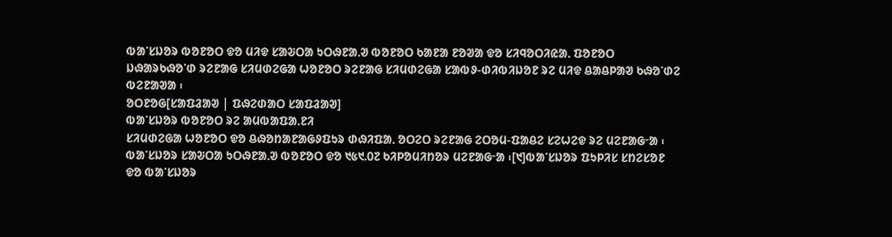ᱵᱟᱸᱥᱡᱚᱨ ᱵᱚᱱᱚᱛ ᱫᱚ ᱢᱤᱫ ᱥᱟᱶᱛᱟ ᱩᱛᱷᱱᱟᱹᱣ ᱵᱚᱱᱚᱛ ᱠᱟᱱᱟ ᱱᱚᱣᱟ ᱫᱚ ᱥᱤᱧᱚᱛᱤᱭᱟᱹ ᱯᱚᱱᱚᱛ ᱡᱷᱟᱨᱠᱷᱚᱸᱰ ᱨᱮᱱᱟᱜ ᱥᱤᱢᱰᱮᱜᱟ ᱦᱚᱱᱚᱛ ᱨᱮᱱᱟᱜ ᱥᱤᱢᱰᱮᱜᱟ ᱥᱟᱵᱽ-ᱰᱤᱵᱤᱡᱚᱱ ᱨᱮ ᱢᱤᱫ ᱪᱟᱪᱞᱟᱣ ᱠᱷᱚᱸᱰᱮ ᱵᱮᱱᱟᱣᱟ ᱾
ᱚᱛᱱᱚᱜ[ᱥᱟᱯᱲᱟᱣ | ᱯᱷᱮᱰᱟᱛ ᱥᱟᱯᱲᱟᱣ]
ᱵᱟᱸᱥᱡᱚᱨ ᱵᱚᱱᱚᱛ ᱨᱮ ᱟᱢᱵᱟᱯᱟᱹᱱᱤ
ᱥᱤᱢᱰᱮᱜᱟ ᱦᱚᱱᱚᱛ ᱫᱚ ᱪᱷᱚᱴᱟᱱᱟᱜᱽᱯᱩᱨ ᱰᱷᱤᱯᱟᱹ ᱚᱛᱮᱛ ᱨᱮᱱᱟᱜ ᱮᱛᱚᱢ-ᱯᱟᱪᱮ ᱥᱮᱦᱮᱫ ᱨᱮ ᱢᱮᱱᱟᱜᱼᱟ ᱾
ᱵᱟᱸᱥᱡᱚᱨ ᱥᱟᱶᱛᱟ ᱩᱛᱷᱱᱟᱹᱣ ᱵᱚᱱᱚᱛ ᱫᱚ ᱑᱕᱑.᱐᱗ ᱠᱤᱞᱚᱢᱤᱴᱚᱨ ᱢᱮᱱᱟᱜᱼᱟ ᱾[᱑]ᱵᱟᱸᱥᱡᱚᱨ ᱯᱩᱞᱤᱥ ᱥᱴᱮᱥᱚᱱ ᱫᱚ ᱵᱟᱸᱥᱡᱚᱨ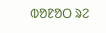ᱵᱚᱱᱚᱛ ᱨᱮ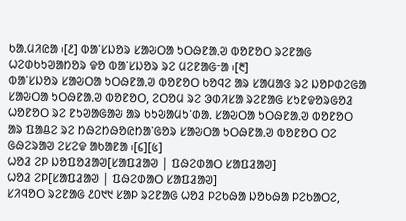ᱠᱟᱹᱢᱤᱭᱟ ᱾[᱒] ᱵᱟᱸᱥᱡᱚᱨ ᱥᱟᱶᱛᱟ ᱩᱛᱷᱱᱟᱹᱣ ᱵᱚᱱᱚᱛ ᱨᱮᱱᱟᱜ ᱦᱮᱰᱠᱩᱣᱟᱴᱚᱨ ᱫᱚ ᱵᱟᱸᱥᱡᱚᱨ ᱨᱮ ᱢᱮᱱᱟᱜᱼᱟ ᱾[᱓]
ᱵᱟᱸᱥᱡᱚᱨ ᱥᱟᱶᱛᱟ ᱩᱛᱷᱱᱟᱹᱣ ᱵᱚᱱᱚᱛ ᱠᱚᱧᱮ ᱟᱨ ᱥᱟᱢᱟᱝ ᱨᱮ ᱡᱚᱞᱰᱮᱜᱟ ᱥᱟᱶᱛᱟ ᱩᱛᱷᱱᱟᱹᱣ ᱵᱚᱱᱚᱛ, ᱮᱛᱚᱢ ᱨᱮ ᱳᱰᱤᱥᱟ ᱨᱮᱱᱟᱜ ᱥᱩᱱᱫᱚᱨᱜᱚᱲ ᱦᱚᱱᱚᱛ ᱨᱮ ᱱᱩᱣᱟᱜᱟᱶ ᱟᱨ ᱠᱩᱶᱟᱢᱩᱸᱰᱟᱹ ᱥᱟᱶᱛᱟ ᱩᱛᱷᱱᱟᱹᱣ ᱵᱚᱱᱚᱛ ᱟᱨ ᱯᱟᱪᱮ ᱨᱮ ᱴᱷᱮᱴᱷᱚᱭᱴᱟᱸᱜᱚᱨ ᱥᱟᱶᱛᱟ ᱩᱛᱷᱱᱟᱹᱣ ᱵᱚᱱᱚᱛ ᱛᱮ ᱜᱷᱮᱨᱟᱣ ᱮᱥᱮᱫ ᱟᱠᱟᱱᱟ ᱾[᱔][᱕]
ᱦᱚᱲ ᱮᱞ ᱡᱚᱯᱚᱲᱟᱣ[ᱥᱟᱯᱲᱟᱣ | ᱯᱷᱮᱰᱟᱛ ᱥᱟᱯᱲᱟᱣ]
ᱦᱚᱲ ᱮᱞ[ᱥᱟᱯᱲᱟᱣ | ᱯᱷᱮᱰᱟᱛ ᱥᱟᱯᱲᱟᱣ]
ᱥᱤᱧᱚᱛ ᱨᱮᱱᱟᱜ ᱒᱐᱑᱑ ᱥᱟᱞ ᱨᱮᱱᱟᱜ ᱦᱚᱲ ᱞᱮᱠᱷᱟ ᱡᱚᱠᱷᱟ ᱞᱮᱠᱟᱛᱮ,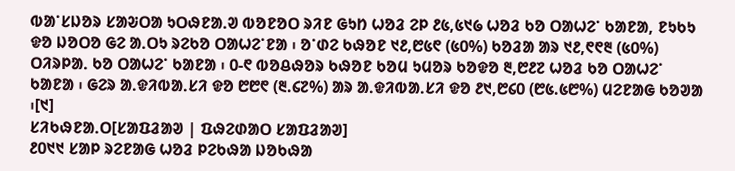ᱵᱟᱸᱥᱡᱚᱨ ᱥᱟᱶᱛᱟ ᱩᱛᱷᱱᱟᱹᱣ ᱵᱚᱱᱚᱛ ᱨᱤᱱ ᱜᱩᱴ ᱦᱚᱲ ᱮᱞ ᱒᱕,᱕᱑᱙ ᱦᱚᱲ ᱠᱚ ᱛᱟᱦᱮᱸ ᱠᱟᱱᱟ, ᱱᱩᱠᱩ ᱫᱚ ᱡᱚᱛᱚ ᱜᱮ ᱟᱹᱛᱩ ᱨᱮᱠᱚ ᱛᱟᱦᱮᱸᱱᱟ ᱾ ᱚᱸᱰᱮ ᱠᱷᱚᱱ ᱑᱒,᱘᱕᱖ (᱕᱐%) ᱠᱚᱲᱟ ᱟᱨ ᱑᱒,᱖᱖᱓ (᱕᱐%) ᱛᱤᱨᱞᱟᱹ ᱠᱚ ᱛᱟᱦᱮᱸ ᱠᱟᱱᱟ ᱾ ᱐-᱖ ᱵᱚᱪᱷᱚᱨ ᱠᱷᱚᱱ ᱠᱚᱢ ᱩᱢᱚᱨ ᱠᱚᱫᱚ ᱓,᱘᱒᱗ ᱦᱚᱲ ᱠᱚ ᱛᱟᱦᱮᱸ ᱠᱟᱱᱟ ᱾ ᱜᱮᱨ ᱟᱹᱫᱤᱵᱟᱹᱥᱤ ᱫᱚ ᱘᱘᱖ (᱓.᱔᱗%) ᱟᱨ ᱟᱹᱫᱤᱵᱟᱹᱥᱤ ᱫᱚ ᱒᱑,᱘᱔᱐ (᱘᱕.᱕᱘%) ᱢᱮᱱᱟᱜ ᱠᱚᱣᱟ ᱾[᱑]
ᱥᱤᱠᱷᱱᱟᱹᱛ[ᱥᱟᱯᱲᱟᱣ | ᱯᱷᱮᱰᱟᱛ ᱥᱟᱯᱲᱟᱣ]
᱒᱐᱑᱑ ᱥᱟᱞ ᱨᱮᱱᱟᱜ ᱦᱚᱲ ᱞᱮᱠᱷᱟ ᱡᱚᱠᱷᱟ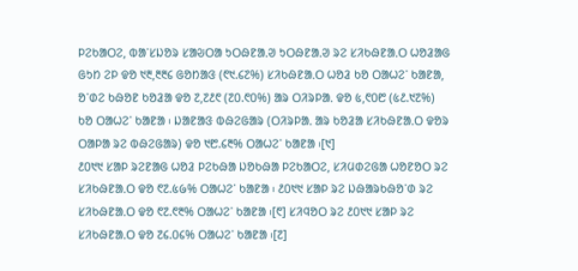ᱞᱮᱠᱟᱛᱮ, ᱵᱟᱸᱥᱡᱚᱨ ᱥᱟᱶᱛᱟ ᱩᱛᱷᱱᱟᱹᱣ ᱩᱛᱷᱱᱟᱹᱣ ᱨᱮ ᱥᱤᱠᱷᱱᱟᱹᱛ ᱦᱚᱲᱟᱜ ᱜᱩᱴ ᱮᱞ ᱫᱚ ᱑᱓,᱓᱓᱔ ᱜᱚᱴᱟᱝ (᱖᱑.᱔᱗%) ᱥᱤᱠᱷᱱᱟᱹᱛ ᱦᱚᱲ ᱠᱚ ᱛᱟᱦᱮᱸ ᱠᱟᱱᱟ, ᱚᱸᱰᱮ ᱠᱷᱚᱱ ᱠᱚᱲᱟ ᱫᱚ ᱗,᱗᱒᱖ (᱗᱐.᱖᱐%) ᱟᱨ ᱛᱤᱨᱞᱟᱹ ᱫᱚ ᱕,᱖᱐᱘ (᱕᱒.᱑᱗%) ᱠᱚ ᱛᱟᱦᱮᱸ ᱠᱟᱱᱟ ᱾ ᱡᱟᱱᱟᱝ ᱵᱷᱮᱜᱟᱨ (ᱛᱤᱨᱞᱟᱹ ᱟᱨ ᱠᱚᱲᱟ ᱥᱤᱠᱷᱱᱟᱹᱛ ᱫᱚᱨ ᱛᱟᱞᱟ ᱨᱮ ᱵᱷᱮᱜᱟᱨ) ᱫᱚ ᱑᱘.᱔᱓% ᱛᱟᱦᱮᱸ ᱠᱟᱱᱟ ᱾[᱑]
᱒᱐᱑᱑ ᱥᱟᱞ ᱨᱮᱱᱟᱜ ᱦᱚᱲ ᱞᱮᱠᱷᱟ ᱡᱚᱠᱷᱟ ᱞᱮᱠᱟᱛᱮ, ᱥᱤᱢᱰᱮᱜᱟ ᱦᱚᱱᱚᱛ ᱨᱮ ᱥᱤᱠᱷᱱᱟᱹᱛ ᱫᱚ ᱖᱗.᱕᱙% ᱛᱟᱦᱮᱸ ᱠᱟᱱᱟ ᱾ ᱒᱐᱑᱑ ᱥᱟᱞ ᱨᱮ ᱡᱷᱟᱨᱠᱷᱚᱸᱰ ᱨᱮ ᱥᱤᱠᱷᱱᱟᱹᱛ ᱫᱚ ᱖᱗.᱖᱓% ᱛᱟᱦᱮᱸ ᱠᱟᱱᱟ ᱾[᱖] ᱥᱤᱧᱚᱛ ᱨᱮ ᱒᱐᱑᱑ ᱥᱟᱞ ᱨᱮ ᱥᱤᱠᱷᱱᱟᱹᱛ ᱫᱚ ᱗᱔.᱐᱔% ᱛᱟᱦᱮᱸ ᱠᱟᱱᱟ ᱾[᱗]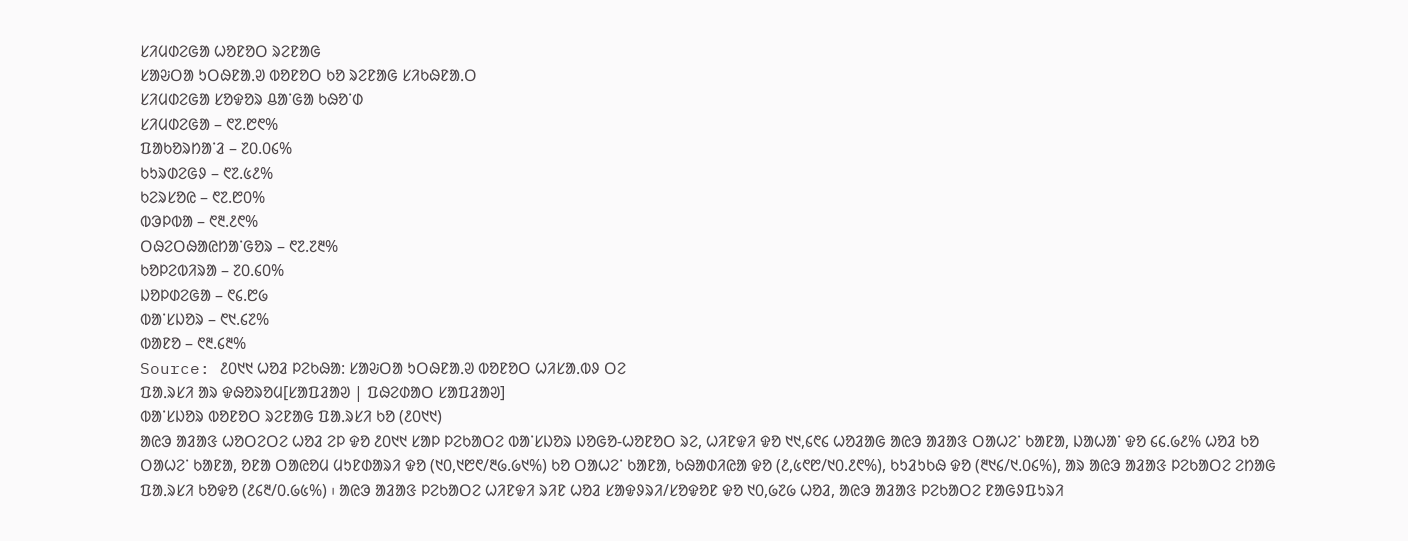ᱥᱤᱢᱰᱮᱜᱟ ᱦᱚᱱᱚᱛ ᱨᱮᱱᱟᱜ
ᱥᱟᱶᱛᱟ ᱩᱛᱷᱱᱟᱹᱣ ᱵᱚᱱᱚᱛ ᱠᱚ ᱨᱮᱱᱟᱜ ᱥᱤᱠᱷᱱᱟᱹᱛ
ᱥᱤᱢᱰᱮᱜᱟ ᱥᱚᱫᱚᱨ ᱪᱟᱸᱜᱟ ᱠᱷᱚᱸᱰ
ᱥᱤᱢᱰᱮᱜᱟ – ᱖᱗.᱘᱖%
ᱯᱟᱠᱚᱨᱴᱟᱸᱲ – ᱗᱐.᱐᱔%
ᱠᱩᱨᱰᱮᱜᱽ – ᱖᱗.᱕᱒%
ᱠᱮᱨᱥᱚᱭ – ᱖᱗.᱘᱐%
ᱵᱳᱞᱵᱟ – ᱖᱓.᱒᱖%
ᱛᱷᱮᱛᱷᱟᱭᱴᱟᱸᱜᱚᱨ – ᱖᱗.᱗᱓%
ᱠᱚᱞᱮᱵᱤᱨᱟ – ᱗᱐.᱔᱐%
ᱡᱚᱞᱰᱮᱜᱟ – ᱖᱔.᱘᱙
ᱵᱟᱸᱥᱡᱚᱨ – ᱖᱑.᱔᱗%
ᱵᱟᱱᱚ – ᱖᱓.᱔᱓%
Source: ᱒᱐᱑᱑ ᱦᱚᱲ ᱞᱮᱠᱷᱟ: ᱥᱟᱶᱛᱟ ᱩᱛᱷᱱᱟᱹᱣ ᱵᱚᱱᱚᱛ ᱦᱤᱥᱟᱹᱵᱽ ᱛᱮ
ᱯᱟᱹᱨᱥᱤ ᱟᱨ ᱫᱷᱚᱨᱚᱢ[ᱥᱟᱯᱲᱟᱣ | ᱯᱷᱮᱰᱟᱛ ᱥᱟᱯᱲᱟᱣ]
ᱵᱟᱸᱥᱡᱚᱨ ᱵᱚᱱᱚᱛ ᱨᱮᱱᱟᱜ ᱯᱟᱹᱨᱥᱤ ᱠᱚ (᱒᱐᱑᱑)
ᱟᱭᱳ ᱟᱲᱟᱝ ᱦᱚᱛᱮᱛᱮ ᱦᱚᱲ ᱮᱞ ᱫᱚ ᱒᱐᱑᱑ ᱥᱟᱞ ᱞᱮᱠᱟᱛᱮ ᱵᱟᱸᱥᱡᱚᱨ ᱡᱚᱜᱚ-ᱦᱚᱱᱚᱛ ᱨᱮ, ᱦᱤᱱᱫᱤ ᱫᱚ ᱑᱑,᱔᱖᱔ ᱦᱚᱲᱟᱜ ᱟᱭᱳ ᱟᱲᱟᱝ ᱛᱟᱦᱮᱸ ᱠᱟᱱᱟ, ᱡᱟᱦᱟᱸ ᱫᱚ ᱔᱔.᱙᱒% ᱦᱚᱲ ᱠᱚ ᱛᱟᱦᱮᱸ ᱠᱟᱱᱟ, ᱚᱱᱟ ᱛᱟᱭᱚᱢ ᱢᱩᱱᱰᱟᱨᱤ ᱫᱚ (᱑᱐,᱑᱘᱖/᱓᱙.᱙᱑%) ᱠᱚ ᱛᱟᱦᱮᱸ ᱠᱟᱱᱟ, ᱠᱷᱟᱰᱤᱭᱟ ᱫᱚ (᱒,᱕᱖᱘/᱑᱐.᱒᱖%), ᱠᱩᱲᱩᱠᱷ ᱫᱚ (᱓᱑᱔/᱑.᱐᱔%), ᱟᱨ ᱟᱭᱳ ᱟᱲᱟᱝ ᱞᱮᱠᱟᱛᱮ ᱮᱴᱟᱜ ᱯᱟᱹᱨᱥᱤ ᱠᱚᱫᱚ (᱒᱔᱓/᱐.᱙᱕%) ᱾ ᱟᱭᱳ ᱟᱲᱟᱝ ᱞᱮᱠᱟᱛᱮ ᱦᱤᱱᱫᱤ ᱨᱤᱱ ᱦᱚᱲ ᱥᱟᱫᱽᱨᱤ/ᱥᱚᱫᱚᱱ ᱫᱚ ᱑᱐,᱙᱗᱙ ᱦᱚᱲ, ᱟᱭᱳ ᱟᱲᱟᱝ ᱞᱮᱠᱟᱛᱮ ᱱᱟᱜᱽᱯᱩᱨᱤ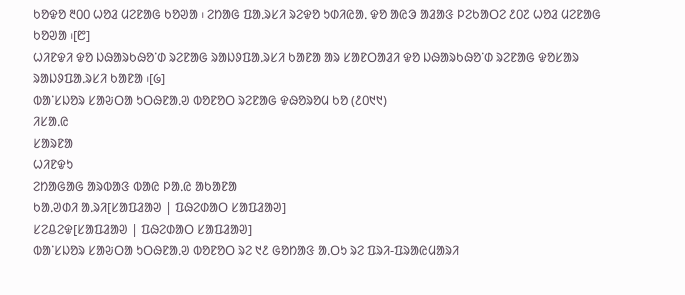ᱠᱚᱫᱚ ᱓᱐᱐ ᱦᱚᱲ ᱢᱮᱱᱟᱜ ᱠᱚᱣᱟ ᱾ ᱮᱴᱟᱜ ᱯᱟᱹᱨᱥᱤ ᱨᱮᱫᱚ ᱩᱰᱤᱭᱟᱹ ᱫᱚ ᱟᱭᱳ ᱟᱲᱟᱝ ᱞᱮᱠᱟᱛᱮ ᱒᱐᱗ ᱦᱚᱲ ᱢᱮᱱᱟᱜ ᱠᱚᱣᱟ ᱾[᱘]
ᱦᱤᱱᱫᱤ ᱫᱚ ᱡᱷᱟᱨᱠᱷᱚᱸᱰ ᱨᱮᱱᱟᱜ ᱨᱟᱡᱽᱯᱟᱹᱨᱥᱤ ᱠᱟᱱᱟ ᱟᱨ ᱥᱟᱱᱛᱟᱲᱤ ᱫᱚ ᱡᱷᱟᱨᱠᱷᱚᱸᱰ ᱨᱮᱱᱟᱜ ᱫᱚᱥᱟᱨ ᱨᱟᱡᱽᱯᱟᱹᱨᱥᱤ ᱠᱟᱱᱟ ᱾[᱙]
ᱵᱟᱸᱥᱡᱚᱨ ᱥᱟᱶᱛᱟ ᱩᱛᱷᱱᱟᱹᱣ ᱵᱚᱱᱚᱛ ᱨᱮᱱᱟᱜ ᱫᱷᱚᱨᱚᱢ ᱠᱚ (᱒᱐᱑᱑)
ᱤᱥᱟᱹᱭ
ᱥᱟᱨᱱᱟ
ᱦᱤᱱᱫᱩ
ᱮᱴᱟᱜᱟᱜ ᱟᱨᱵᱟᱝ ᱵᱟᱭ ᱞᱟᱹᱭ ᱟᱠᱟᱱᱟ
ᱠᱟᱹᱣᱰᱤ ᱟᱹᱨᱤ[ᱥᱟᱯᱲᱟᱣ | ᱯᱷᱮᱰᱟᱛ ᱥᱟᱯᱲᱟᱣ]
ᱥᱮᱪᱮᱫ[ᱥᱟᱯᱲᱟᱣ | ᱯᱷᱮᱰᱟᱛ ᱥᱟᱯᱲᱟᱣ]
ᱵᱟᱸᱥᱡᱚᱨ ᱥᱟᱶᱛᱟ ᱩᱛᱷᱱᱟᱹᱣ ᱵᱚᱱᱚᱛ ᱨᱮ ᱑᱒ ᱜᱚᱴᱟᱝ ᱟᱹᱛᱩ ᱨᱮ ᱯᱨᱤ-ᱯᱨᱟᱭᱢᱟᱨᱤ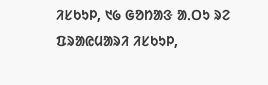ᱤᱥᱠᱩᱞ, ᱑᱙ ᱜᱚᱴᱟᱝ ᱟᱹᱛᱩ ᱨᱮ ᱯᱨᱟᱭᱢᱟᱨᱤ ᱤᱥᱠᱩᱞ,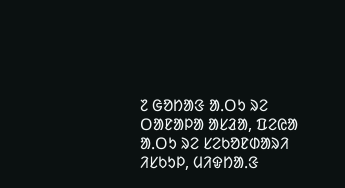᱗ ᱜᱚᱴᱟᱝ ᱟᱹᱛᱩ ᱨᱮ ᱛᱟᱱᱟᱞᱟ ᱟᱥᱲᱟ, ᱯᱮᱭᱟ ᱟᱹᱛᱩ ᱨᱮ ᱥᱮᱠᱚᱱᱰᱟᱨᱤ ᱤᱥᱠᱩᱞ, ᱢᱤᱫᱴᱟᱹᱝ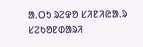ᱟᱹᱛᱩ ᱨᱮᱫᱚ ᱥᱤᱱᱤᱭᱟᱹᱨ ᱥᱮᱠᱚᱱᱰᱟᱨᱤ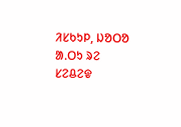ᱤᱥᱠᱩᱞ, ᱡᱚᱛᱚ ᱟᱹᱛᱩ ᱨᱮ ᱥᱮᱪᱮᱫ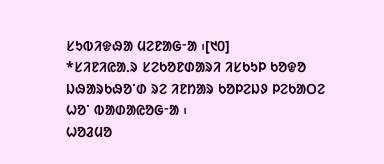ᱥᱩᱵᱤᱫᱷᱟ ᱢᱮᱱᱟᱜᱼᱟ ᱾[᱑᱐]
*ᱥᱤᱱᱤᱭᱟᱹᱨ ᱥᱮᱠᱚᱱᱰᱟᱨᱤ ᱤᱥᱠᱩᱞ ᱠᱚᱫᱚ ᱡᱷᱟᱨᱠᱷᱚᱸᱰ ᱨᱮ ᱤᱱᱴᱟᱨ ᱠᱚᱞᱮᱡᱽ ᱞᱮᱠᱟᱛᱮ ᱦᱚᱸ ᱵᱟᱰᱟᱭᱚᱜᱼᱟ ᱾
ᱦᱚᱲᱢᱚ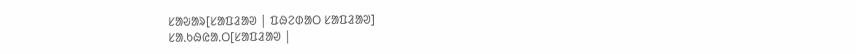ᱥᱟᱶᱟᱨ[ᱥᱟᱯᱲᱟᱣ | ᱯᱷᱮᱰᱟᱛ ᱥᱟᱯᱲᱟᱣ]
ᱥᱟᱹᱠᱷᱭᱟᱹᱛ[ᱥᱟᱯᱲᱟᱣ |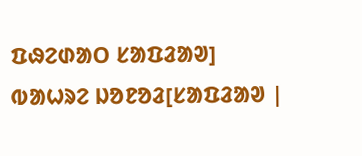ᱯᱷᱮᱰᱟᱛ ᱥᱟᱯᱲᱟᱣ]
ᱵᱟᱦᱨᱮ ᱡᱚᱱᱚᱲ[ᱥᱟᱯᱲᱟᱣ |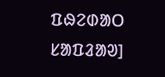ᱯᱷᱮᱰᱟᱛ ᱥᱟᱯᱲᱟᱣ]